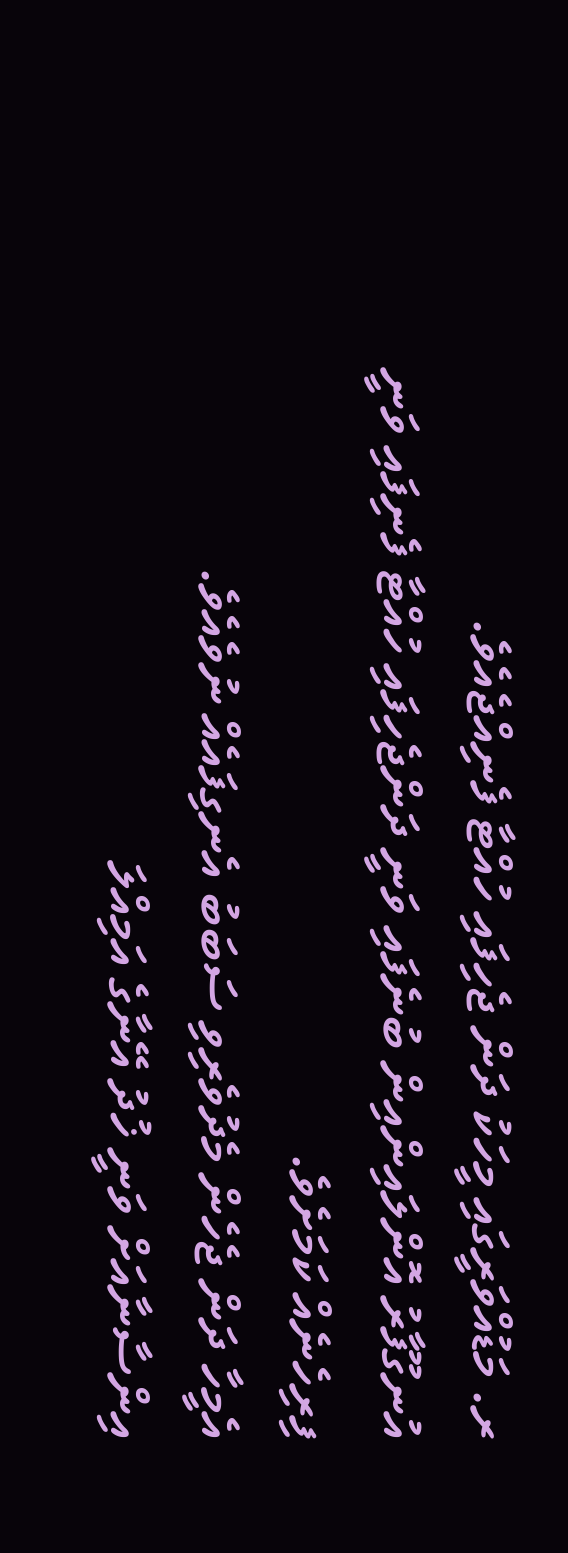ރ. މަޑުއްވަރީގައި މީހަކު ދަން ޖެހިފައި ހުއްޓާ ފެނިއްޖެއެވެ.
އުނގޫފާރު އޮންލައިންއިން ބުނެފައި ވަނީ ދަންޖެހިފައި ހުއްޓާ ފެނިފައި ވަނީ ފިރިހެނެއް ކަމަށެވެ.
އެމީހާ ދަން ޖެހެން މެދުވެރިވި ސަބަބު އެނގިފައެއް ނުވެއެވެ.
އިންސާނާއަށް ވަނީ ޚުދު އޭނާގެ އަމިއްލަ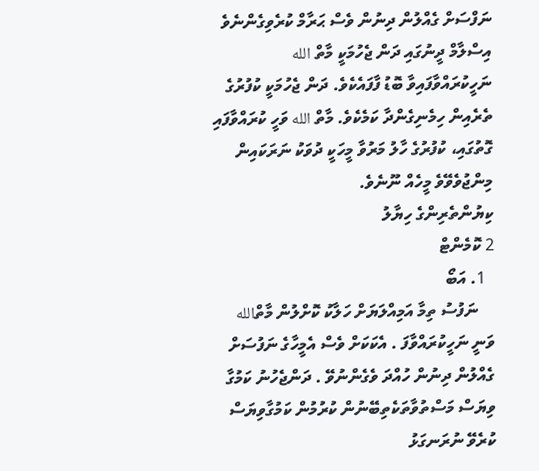ނަފްސަށް ގެއްލުން ދިނުން ވެސް ޙަރާމް ކުރެވިގެންނެވެ
އިސްލާމް ދީނުގައި ދަން ޖެހުމަކީ މާތް الله ނަހީކުރައްވާފައިވާ ބޮޑު ފާފައެކެވެ. ދަން ޖެހުމަކީ ކުފުރުގެ ތެރެއިން ހިމެނިގެންދާ ކަމެކެވެ. މާތް الله ވަހީ ކުރައްވާފައި ގޮތުގައި، ކުފުރުގެ ހާލު މަރުވާ މީހަކީ ދުވަކު ނަރަކައިން މިންޖުވެވޭވެ މީހެއް ނޫނެވެ.
ކިޔުންތެރިންގެ ހިޔާލު
2 ކޮމެންޓް
  1. އަބޯ
    ނަފުސު ތިމާ އަމިއްލަޔަށް ހަލާކު ކޮށްލުން މާތްالله ވަނީ ނަހީކުރައްވާފަ . އެކަކަށް ވެސް އެމީހާގެ ނަފުސަށް ގެއްލުން ދިނުން ހުއްދަ ވެގެންނުވޭ . ދަންޖެހުނު ކަމުގާ ވިޔަސް މަސްތުވާތަކެތިބޭނުން ކުރުމުން ކަމުގާވިޔަސް ކުރެވޭ ނުރަނގަޅު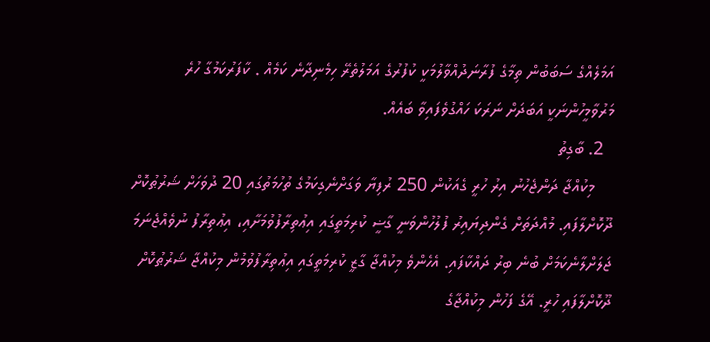އަމަލެއްގެ ސަބަބުން ތިމާގެ ފުރާނަދުއްވާލުމަކީ ކުފުރުގެ އަމަލުތެރޭ ހިމެނިދާނެ ކަމެއް . ކާފަރުކަމުގާ ހުރެ މަރުވާމީހުންނަކީ އަބަދަށް ނަރަކަ ހައްގުވެފައިވާ ބައެއް.
  2. ބާގިތު
    މިކުއްޖާ ދަންޖެހުނު އިރު ހުރީ ގެއަކުން 250 ރުފިޔާ ވަގަށްނެގިކަމުގެ ތުހުމަތުގައި 20 ދުވަހަށް ޝަރުޠުކޮށް ދޫކޮށްލާފައި. މުއްދަތަށް ގެންދިޔައިރު ފުލުހުންވަނީ ގާޟީ ކުރިމަތީގައި އިޢުތިރާފުވުމަށާއި، އިޢުތިރާފު ނުވެއްޖެނަމަ ޖަލަށްލާނެކަމަށް ބުނެ ބިރު ދައްކާފައި. އެހެންވެ މިކުއްޖާ ގާޒީ ކުރިމަތީގައި އިޢުތިރާފުވުމުން މިކުއްޖާ ޝަރުޠުކޮށް ދޫކޮށްލާފައި ހުރީ. އޭގެ ފަހުން މިކުއްޖާގެ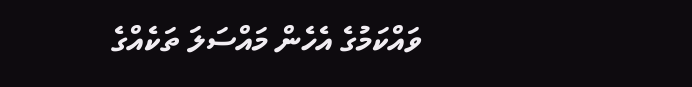ވައްކަމުގެ އެހެން މައްސަލަ ތަކެއްގެ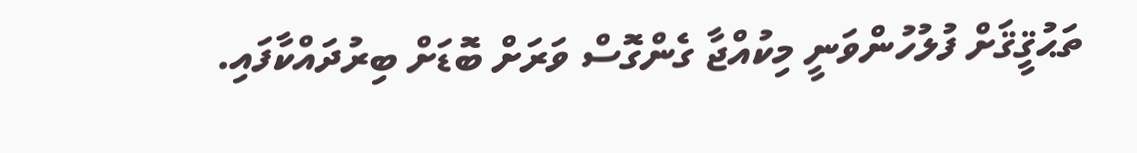ތަޙުޤީޤަށް ފުލުހުންވަނީ މިކުއްޖާ ގެންގޮސް ވަރަށް ބޮޑަށް ބިރުދައްކާފައި.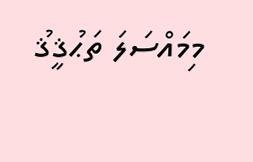މިމައްސަލަ ތަޙުޤީޤު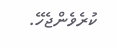ކުރެވެންޖެހޭ.